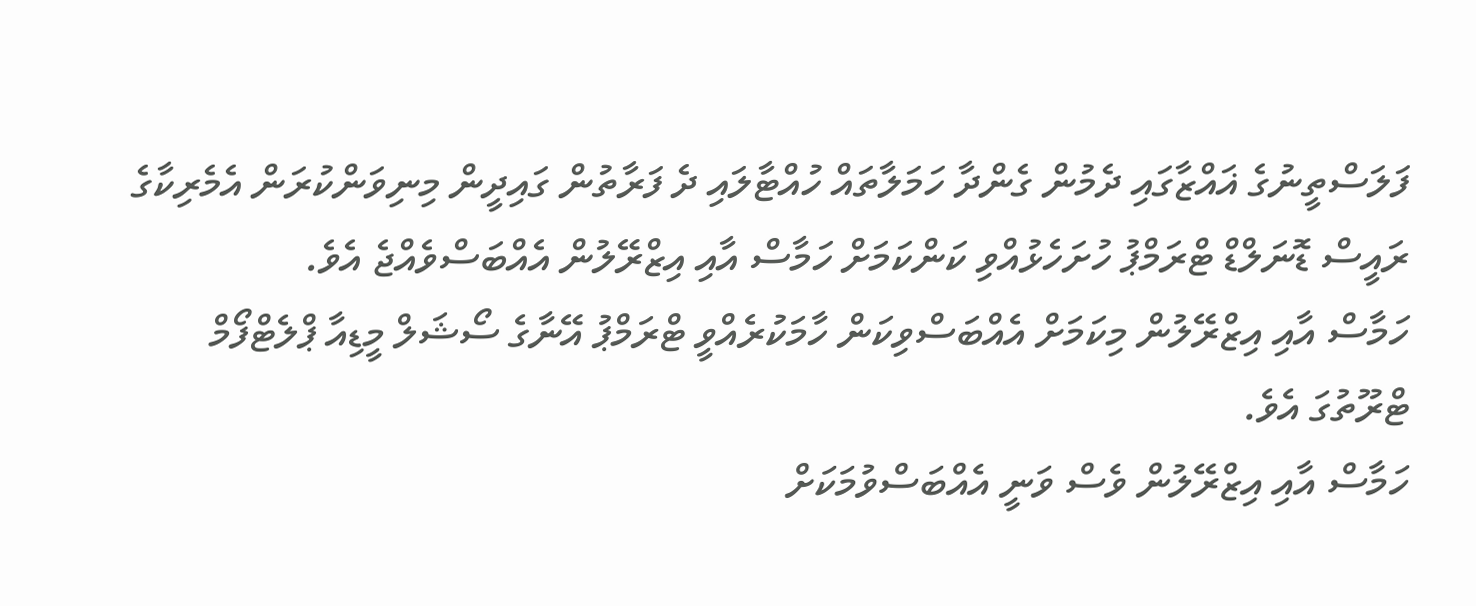ފަލަސްތީނުގެ ޣައްޒާގައި ދެމުން ގެންދާ ހަމަލާތައް ހުއްޓާލައި ދެ ފަރާތުން ގައިދީން މިނިވަންކުރަން އެމެރިކާގެ ރައީސް ޑޮނަލްޑް ޓްރަމްޕު ހުށަހެޅުއްވި ކަންކަމަށް ހަމާސް އާއި އިޒްރޭލުން އެއްބަސްވެއްޖެ އެވެ.
ހަމާސް އާއި އިޒްރޭލުން މިކަމަށް އެއްބަސްވިކަން ހާމަކުރެއްވީ ޓްރަމްޕު އޭނާގެ ސޯޝަލް މީޑިއާ ޕްލެޓްފޯމް ޓްރޫތުގަ އެވެ.
ހަމާސް އާއި އިޒްރޭލުން ވެސް ވަނީ އެއްބަސްވުމަކަށް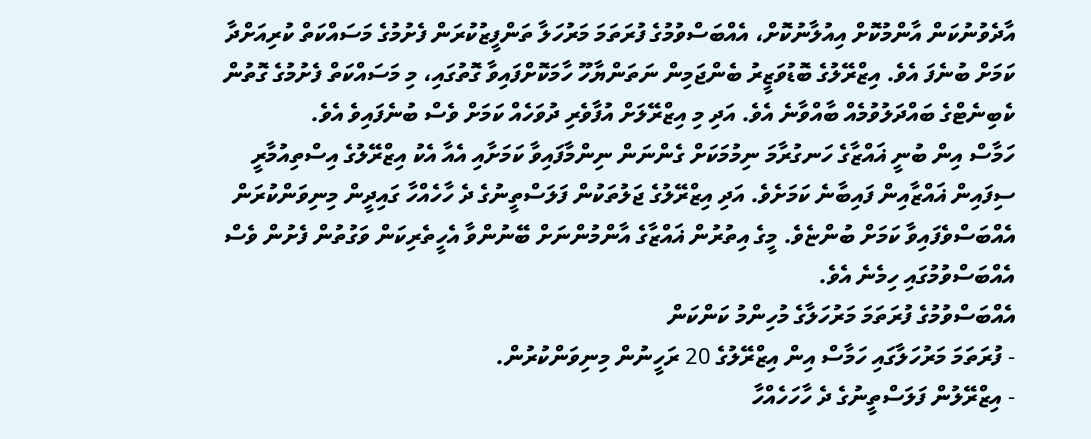އާދެވުނުކަން އާންމުކޮށް އިއުލާނުކޮށް، އެއްބަސްވުމުގެ ފުރަތަމަ މަރުހަލާ ތަންފީޒުކުރަން ފެށުމުގެ މަސައްކަތް ކުރިއަށްދާ ކަމަށް ބުނެފަ އެވެ. އިޒްރޭލުގެ ބޮޑުވަޒީރު ބެންޖަމިން ނަތަންޔާހޫ ހާމަކޮށްފައިވާ ގޮތުގައި، މި މަސައްކަތް ފެށުމުގެ ގޮތުން ކެބިނެޓްގެ ބައްދަލުވުމެއް ބާއްވާނެ އެވެ. އަދި މި އިޒްރޭލަށް އުފާވެރި ދުވަހެއް ކަމަށް ވެސް ބުނެފައިވެ އެވެ.
ހަމާސް އިން ބުނީ ޣައްޒާގެ ހަނގުރާމަ ނިމުމަކަށް ގެންނަން ނިންމާފައިވާ ކަމަށާއި އެއާ އެކު އިޒްރޭލުގެ އިސްތިއުމާރީ ސިފައިން ޣައްޒާއިން ފައިބާނެ ކަމަށެވެ. އަދި އިޒްރޭލުގެ ޖަލުތަކުން ފަލަސްތީނުގެ ދެ ހާހެއްހާ ގައިދީން މިނިވަންކުރަން އެއްބަސްވެފައިވާ ކަމަށް ބުންޏެވެ. މީގެ އިތުރުން ޣައްޒާގެ އާންމުންނަށް ބޭނުންވާ އެހީތެރިކަން ވަގުތުން ފެށުން ވެސް އެއްބަސްވުމުގައި ހިމެނެ އެވެ.
އެއްބަސްވުމުގެ ފުރަތަމަ މަރުހަލާގެ މުހިންމު ކަންކަން
- ފުރަތަމަ މަރުހަލާގައި ހަމާސް އިން އިޒްރޭލުގެ 20 ރަހީނުން މިނިވަންކުރުން.
- އިޒްރޭލުން ފަލަސްތީނުގެ ދެ ހާހަހެއްހާ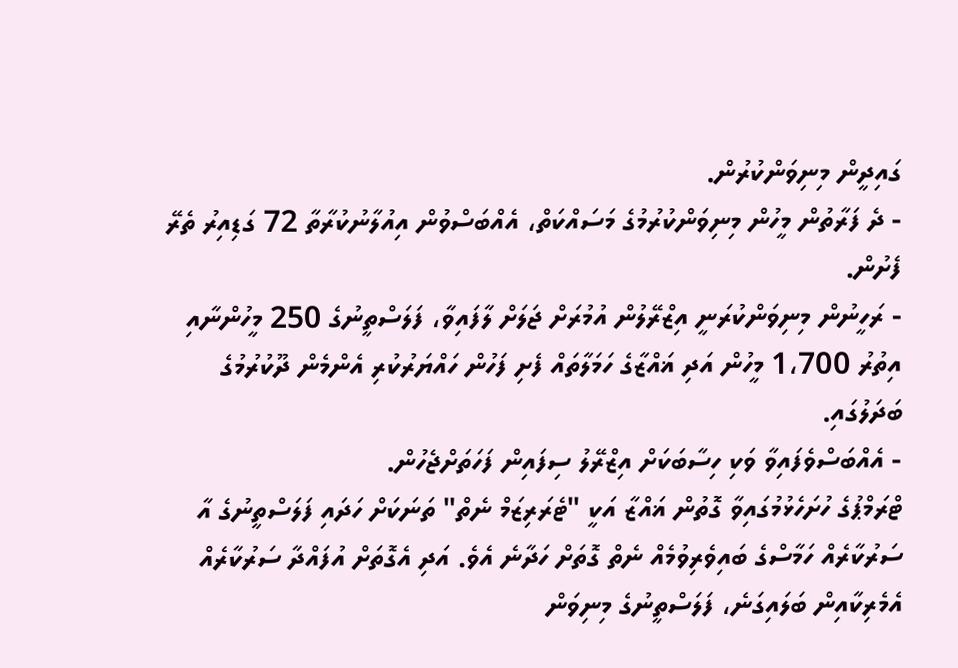ގައިދީން މިނިވަންކުރުން.
- ދެ ފަރާތުން މީހުން މިނިވަންކުރުމުގެ މަސައްކަތް، އެއްބަސްވުން އިއުލާނުކުރާތާ 72 ގަޑިއިރު ތެރޭ ފެށުން.
- ރަހީނުން މިނިވަންކުރަނީ އިޒްރޭލުން އުމުރަށް ޖަލަށް ލާފައިވާ، ފަލަސްތީނުގެ 250 މީހުންނާއި އިތުރު 1،700 މީހުން އަދި ޣައްޒާގެ ހަމަލާތައް ފެށި ފަހުން ހައްޔަރުކުރި އެންމެން ދޫކުރުމުގެ ބަދަލުގައި.
- އެއްބަސްވެފައިވާ ވަކި ހިސާބަކަށް އިޒްރޭލު ސިފައިން ފަހަތަށްޖެހުން.
ޓްރަމްޕުގެ ހުށަހެޅުމުގައިވާ ގޮތުން ޣައްޒާ އަކީ "ޓެރަރިޒަމް ނެތް" ތަނަކަށް ހަދައި ފަލަސްތީނުގެ އާ ސަރުކާރެއް ހަމާސްގެ ބައިވެރިވުމެއް ނެތް ގޮތަށް ހަދާނެ އެވެ. އަދި އެގޮތަށް އުފައްދާ ސަރުކާރެއް އެމެރިކާއިން ބަލައިގަނެ، ފަލަސްތީނުގެ މިނިވަން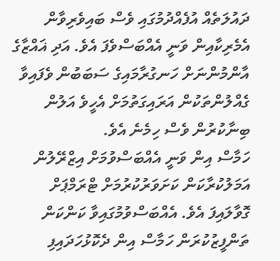ދައުލަތެއް އުފެއްދުމުގައި ވެސް ބައިވެރިވާން އެމެރިކާއިން ވަނީ އެއްބަސްވެފަ އެވެ. އަދި ޣައްޒާގެ އާންމުންނަށް ހަނގުރާމައިގެ ސަބަބުން ވެފައިވާ ގެއްލުންތަކުން އަރައިގަތުމަށް އެހީވެ އަލުން ބިނާކުރުން ވެސް ހިމެނެ އެވެ.
ހަމާސް އިން ވަނީ އެއްބަސްވުމަށް އިޒްރޭލުން އަމަލުކުރާކަން ކަށަވަރުކުރުމަށް ޓްރަމްޕަށް ގޮވާލައިފަ އެވެ. އެއްބަސްވުމުގައިވާ ކަންކަން ތަންފީޒުކުރަން ހަމާސް އިން ދެކޮޅުހަދައިފި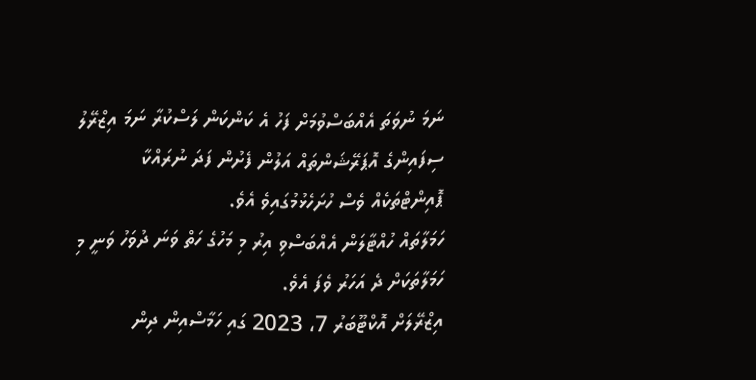ނަމަ ނުވަތަ އެއްބަސްވުމަށް ފަހު އެ ކަންކަން ލަސްކުރާ ނަމަ އިޒްރޭލު ސިފައިންގެ އޮޕަރޭޝަންތައް އަލުން ފެށުން ފަދަ ނުރައްކާ ޕޮއިންޓްތަކެއް ވެސް ހުށަހެޅުމުގައިވެ އެވެ.
ހަމަލާތައް ހުއްޓާލަން އެއްބަސްވި އިރު މި މަހުގެ ހަތް ވަނަ ދުވަހު ވަނީ މި ހަމަލާތަކަށް ދެ އަހަރު ވެފަ އެވެ.
އިޒްރޭލަށް އޮކްޓޫބަރު 7، 2023 ގައި ހަމާސްއިން ދިން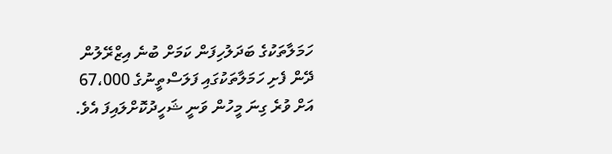ހަމަލާތަކުގެ ބަދަލުހިފަން ކަމަށް ބުނެ އިޒްރޭލުން ދޭން ފެށި ހަމަލާތަކުގައި ފަލަސްތީނުގެ 67،000 އަށް ވުރެ ގިނަ މީހުން ވަނީ ޝަހީދުކޮށްލައިފަ އެވެ.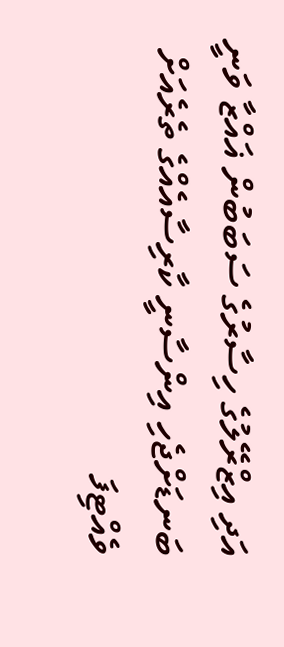އަދި އިޒްރޭލުގެ ހިސާރުގެ ސަބަބުން ޣައްޒާ ވަނީ ބަނޑަށްޖެހި އިންސާނީ ކާރިސާއެއްގެ ތެރެއަށް ވެއްޓިފަ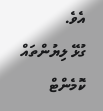އެވެ.
ގުޅޭ ލިޔުންތައް
ކޮމެންޓް